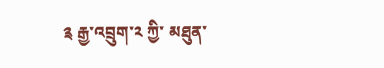༉ རྒྱ་འབྲུག་༢ ཀྱི་ མཐུན་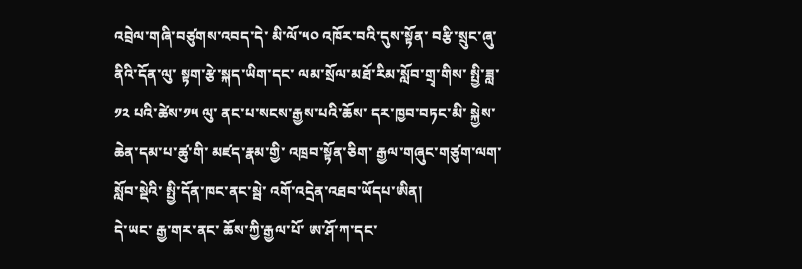འབྲེལ་གཞི་བཙུགས་འབད་དེ་ མི་ལོ་༥༠ འཁོར་བའི་དུས་སྟོན་ བརྩི་སྲུང་ཞུ་ནིའི་དོན་ལུ་ སྟག་རྩེ་སྐད་ཡིག་དང་ ལམ་སྲོལ་མཐོ་རིམ་སློབ་གྲྭ་གིས་ སྤྱི་ཟླ་༡༢ པའི་ཚེས་༡༥ ལུ་ ནང་པ་སངས་རྒྱས་པའི་ཆོས་ དར་ཁྱབ་བཏང་མི་ སྐྱེས་ཆེན་དམ་པ་ཚུ་གི་ མཛད་རྣམ་གྱི་ འཁྲབ་སྟོན་ཅིག་ རྒྱལ་གཞུང་གཙུག་ལག་སློབ་སྡེའི་ སྤྱི་དོན་ཁང་ནང་སྦེ་ འགོ་འདྲེན་འཐབ་ཡོདཔ་ཨིན།
དེ་ཡང་ རྒྱ་གར་ནང་ ཆོས་ཀྱི་རྒྱལ་པོ་ ཨ་ཤོ་ཀ་དང་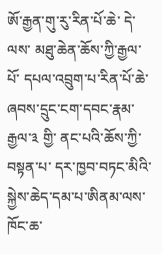ཨོ་རྒྱན་གུ་རུ་རིན་པོ་ཆེ་ དེ་ལས་ མཐུ་ཆེན་ཆོས་ཀྱི་རྒྱལ་པོ་ དཔལ་འབྲུག་པ་རིན་པོ་ཆེ་ ཞབས་དྲུང་ངག་དབང་རྣམ་རྒྱལ་༣ གྱི་ ནང་པའི་ཆོས་ཀྱི་བསྟན་པ་ དར་ཁྱབ་བཏང་མིའི་ སྐྱེས་ཆེད་དམ་པ་ཨིནམ་ལས་ ཁོང་ཆ་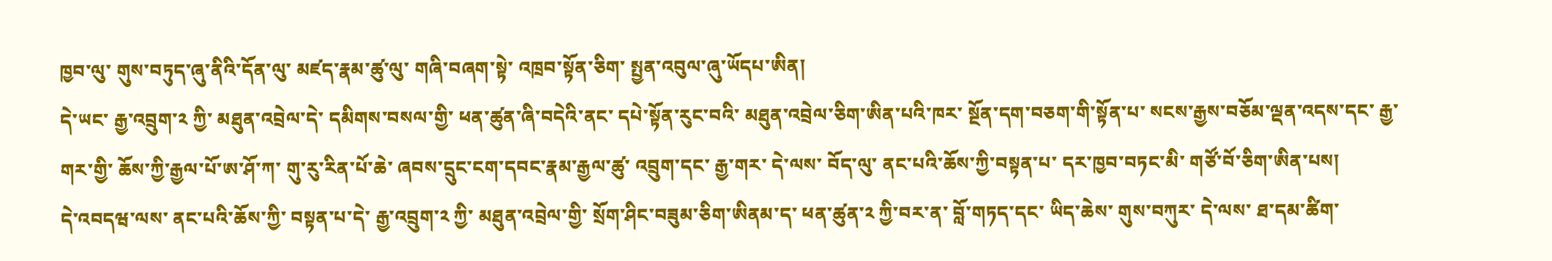ཁྱབ་ལུ་ གུས་བཏུད་ཞུ་ནིའི་དོན་ལུ་ མཛད་རྣམ་ཚུ་ལུ་ གཞི་བཞག་སྟེ་ འཁྲབ་སྟོན་ཅིག་ སྤྱན་འབུལ་ཞུ་ཡོདཔ་ཨིན།
དེ་ཡང་ རྒྱ་འབྲུག་༢ ཀྱི་ མཐུན་འབྲེལ་དེ་ དམིགས་བསལ་གྱི་ ཕན་ཚུན་ཞི་བདེའི་ནང་ དཔེ་སྟོན་རུང་བའི་ མཐུན་འབྲེལ་ཅིག་ཨིན་པའི་ཁར་ སྔོན་དག་བཅག་གི་སྟོན་པ་ སངས་རྒྱས་བཅོམ་ལྡན་འདས་དང་ རྒྱ་གར་གྱི་ ཆོས་ཀྱི་རྒྱལ་པོ་ཨ་ཤོ་ཀ་ གུ་རུ་རིན་པོ་ཆེ་ ཞབས་དྲུང་ངག་དབང་རྣམ་རྒྱལ་ཚུ་ འབྲུག་དང་ རྒྱ་གར་ དེ་ལས་ བོད་ལུ་ ནང་པའི་ཆོས་ཀྱི་བསྟན་པ་ དར་ཁྱབ་བཏང་མི་ གཙོ་བོ་ཅིག་ཨིན་པས།
དེ་འབདཝ་ལས་ ནང་པའི་ཆོས་ཀྱི་ བསྟན་པ་དེ་ རྒྱ་འབྲུག་༢ ཀྱི་ མཐུན་འབྲེལ་གྱི་ སྲོག་ཤིང་བཟུམ་ཅིག་ཨིནམ་ད་ ཕན་ཚུན་༢ ཀྱི་བར་ན་ བློ་གཏད་དང་ ཡིད་ཆེས་ གུས་བཀུར་ དེ་ལས་ ཐ་དམ་ཚིག་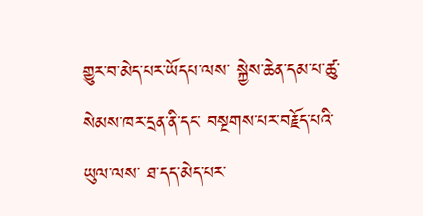གྱུར་བ་མེད་པར་ཡོདཔ་ལས་ སྐྱེས་ཆེན་དམ་པ་ཚུ་ སེམས་ཁར་དྲན་ནི་དང་ བསྔགས་པར་བརྗོད་པའི་ཡུལ་ལས་ ཐ་དད་མེད་པར་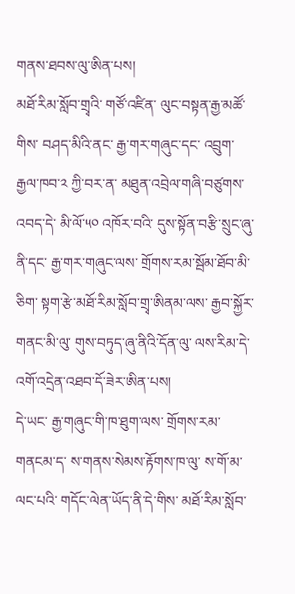གནས་ཐབས་ལུ་ཨིན་པས།
མཐོ་རིམ་སློབ་གྲྭའི་ གཙོ་འཛིན་ ལུང་བསྟན་རྒྱ་མཚོ་གིས་ བཤད་མིའི་ནང་ རྒྱ་གར་གཞུང་དང་ འབྲུག་རྒྱལ་ཁབ་༢ ཀྱི་བར་ན་ མཐུན་འབྲེལ་གཞི་བཙུགས་འབད་དེ་ མི་ལོ་༥༠ འཁོར་བའི་ དུས་སྟོན་བརྩི་སྲུང་ཞུ་ནི་དང་ རྒྱ་གར་གཞུང་ལས་ གྲོགས་རམ་སྦོམ་ཐོབ་མི་ཅིག་ སྟག་རྩེ་མཐོ་རིམ་སློབ་གྲྭ་ཨིནམ་ལས་ རྒྱབ་སྐྱོར་གནང་མི་ལུ་ གུས་བཏུད་ཞུ་ནིའི་དོན་ལུ་ ལས་རིམ་དེ་ འགོ་འདྲེན་འཐབ་དོ་ཟེར་ཨིན་པས།
དེ་ཡང་ རྒྱ་གཞུང་གི་ཁ་ཐུག་ལས་ གྲོགས་རམ་གནངམ་ད་ ས་གནས་སེམས་རྟོགས་ཁ་ལུ་ ས་གོ་མ་ལང་པའི་ གདོང་ལེན་ཡོད་ནི་དེ་གིས་ མཐོ་རིམ་སློབ་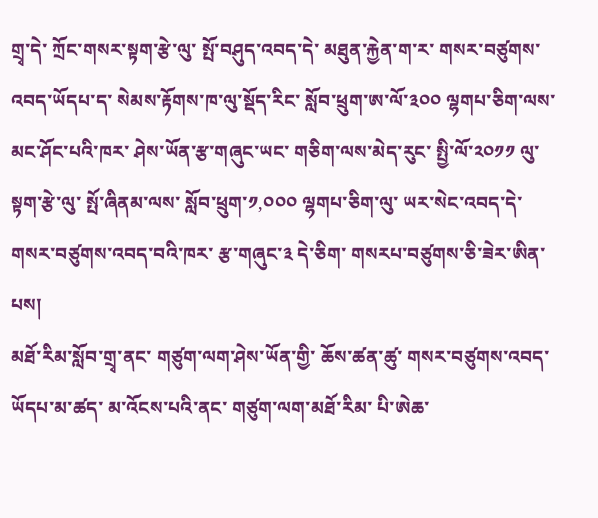གྲྭ་དེ་ ཀྲོང་གསར་སྟག་རྩེ་ལུ་ སྤོ་བཤུད་འབད་དེ་ མཐུན་རྐྱེན་ག་ར་ གསར་བཙུགས་འབད་ཡོདཔ་ད་ སེམས་རྟོགས་ཁ་ལུ་སྡོད་རིང་ སློབ་ཕྲུག་ཨ་ལོ་༣༠༠ ལྷགཔ་ཅིག་ལས་ མང་ཤོང་པའི་ཁར་ ཤེས་ཡོན་རྩ་གཞུང་ཡང་ གཅིག་ལས་མེད་རུང་ སྤྱི་ལོ་༢༠༡༡ ལུ་ སྟག་རྩེ་ལུ་ སྤོ་ཞིནམ་ལས་ སློབ་ཕྲུག་༡,༠༠༠ ལྷགཔ་ཅིག་ལུ་ ཡར་སེང་འབད་དེ་ གསར་བཙུགས་འབད་བའི་ཁར་ རྩ་གཞུང་༣ དེ་ཅིག་ གསརཔ་བཙུགས་ཅི་ཟེར་ཨིན་པས།
མཐོ་རིམ་སློབ་གྲྭ་ནང་ གཙུག་ལག་ཤེས་ཡོན་གྱི་ ཆོས་ཚན་ཚུ་ གསར་བཙུགས་འབད་ཡོདཔ་མ་ཚད་ མ་འོངས་པའི་ནང་ གཙུག་ལག་མཐོ་རིམ་ པི་ཨེཆ་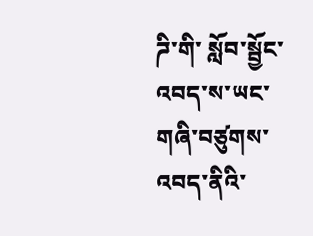ཌི་གི་ སློབ་སྦྱོང་འབད་ས་ཡང་ གཞི་བཙུགས་འབད་ནིའི་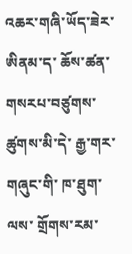འཆར་གཞི་ཡོད་ཟེར་ཨིནམ་ད་ ཆོས་ཚན་ གསརཔ་བཙུགས་ཚུགས་མི་དེ་ རྒྱ་གར་གཞུང་གི་ ཁ་ཐུག་ལས་ གྲོགས་རམ་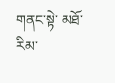གནང་སྟེ་ མཐོ་རིམ་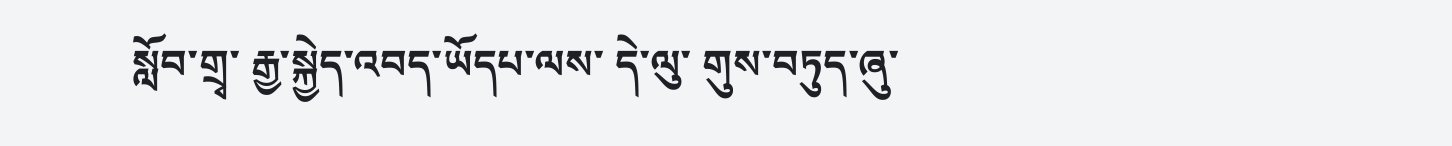སློབ་གྲྭ་ རྒྱ་སྐྱེད་འབད་ཡོདཔ་ལས་ དེ་ལུ་ གུས་བཏུད་ཞུ་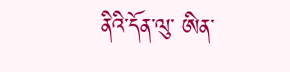ནིའི་དོན་ལུ་ ཨིན་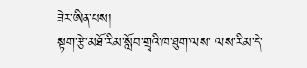ཟེར་ཨིན་པས།
སྟག་རྩེ་མཐོ་རིམ་སློབ་གྲྭའི་ཁ་ཐུག་ལས་ ལས་རིམ་དེ་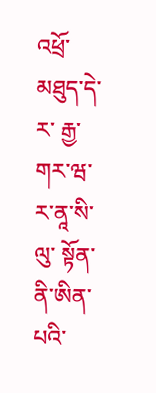འཕྲོ་མཐུད་དེ་ར་ རྒྱ་གར་ཝ་ར་ནཱ་སི་ལུ་ སྟོན་ནི་ཨིན་པའི་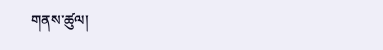གནས་ཚུལ།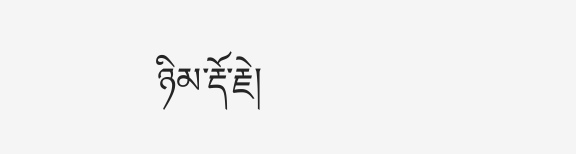ཉིམ་རྡོ་རྗེ།